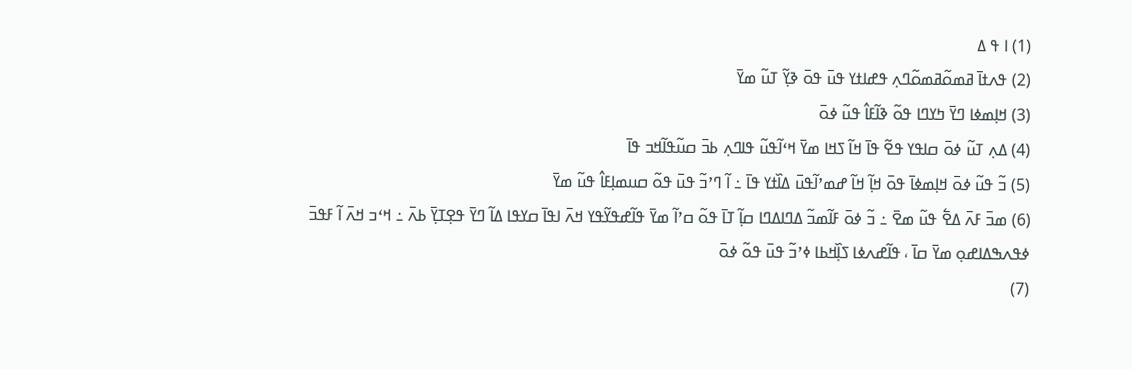(1) ߊ ߟ ߡ
(2) ߟߍߙߊ߫ ߥߘߋ߬ߥߘߋ߬ߣߍ߲ ߟߝߊߙߌ ߟߎ߫ ߟߋ߫ ߢߌ߲߬ ߠߎ߬ ߘߌ߫
(3) ߞߊ߲ߘߦߊ ߣߌ߫ ߤߌߣߊ ߟߋ߬ ߢߊ߬ߓߊ߮ ߟߎ߬ ߦߋ߫
(4) ߡߍ߲ ߠߎ߬ ߦߋ߫ ߛߊߟߌ ߟߐ߬ ߟߊ߫ ߞߊ߬ ߖߞߊ ߘߌ߫ ߞߵߊ߬ߟߎ߬ ߟߊߣߍ߲ ߕߏ߫ ߛߎ߬ߟߊ߬ߞߏ ߟߊ߫
(5) ߏ߬ ߟߎ߬ ߦߋ߫ ߞߊ߲ߘߦߊ߫ ߟߋ߫ ߞߊ߲߬ ߞߊ߬ ߝߘߴߊ߬ߟߎ߫ ߡߊ߰ߙߌ ߟߊ߫ ߸ ߊ߬ ߣߴߏ߬ ߟߎ߫ ߟߋ߬ ߛߎߘߊ߲ߓߊ߮ ߟߎ߬ ߘߌ߫
(6) ߘߏ߫ ߓߍ߫ ߡߐ߱ ߟߎ߬ ߘߐ߫ ߸ ߏ߬ ߦߋ߫ ߓߊ߬ߘߏ߬ ߡߣߊߡߣߊ ߛߊ߲߬ ߠߊ߫ ߟߋ߬ ߛߴߊ߬ ߘߌ߫ ߟߊ߬ߝߟߌ߬ߟߌ ߞߍ߫ ߊߟߊ߫ ߛߌߟߊ ߡߊ߬ ߣߌ߫ ߟߐ߲ߠߌ߲߫ ߕߍ߫ ߸ ߞߵߏ ߞߍ߫ ߊ߬ ߓߟߏ߫ ߦߟߍߒߡߊߝߋ߲ ߘߌ߫ ߛߊ߫ ، ߟߊ߬ߝߍߦߊ ߖߊ߲߰ߞߕߊ ߦߴߏ߬ ߟߎ߫ ߟߋ߬ ߦߋ߫
(7)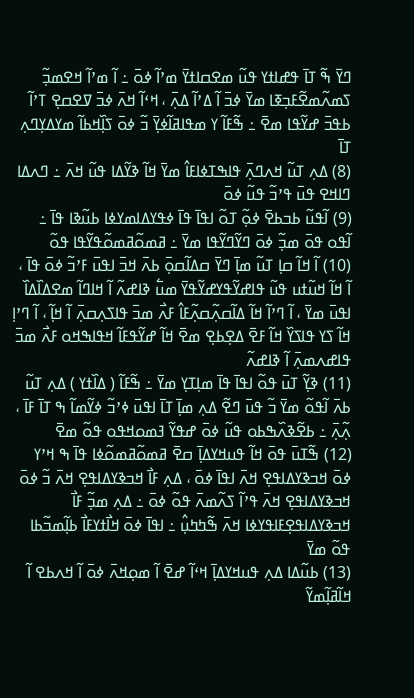ߣߌ߫ ߒ߬ ߠߊ߫ ߟߝߊߙߌ ߟߎ߬ ߘߐߛߊߙߌ߫ ߘߴߊ߬ ߦߋ߫ ߸ ߊ߬ ߘߴߊ߬ ߞߐߘߏ߲߬ ߖߘߍ߬ߘߐ߬ߓߏ߲ߧߊ ߘߌ߫ ߦߏ߫ ߊ߬ ߡߴߊ߬ ߡߍ߲߫ ، ߞߵߊ߬ ߞߍ߫ ߦߏ߫ ߜߐߛߐ߲ ߠߴߊ߬ ߕߟߏ߫ ߝߌ߬ߟߊ ߘߐ߫ ߸ ߒ߬ߓߊ߬ ߌ ߘߟߊߥߊ߬ߦߌ߲߫ ߏ߬ ߦߋ߫ ߖߊ߲߰ߞߕߊ߬ ߘߌߡߌ߲ߣߍ߲ ߠߊ߫
(8) ߡߍ߲ ߠߎ߬ ߞߍߣߍ߲߫ ߟߊߒߠߦߊߓߊ߮ ߘߌ߫ ߞߊ߬ ߢߌ߬ߡߊ ߟߎ߬ ߞߍ߫ ߸ ߣߍߡߊ ߣߊߞߐ ߟߎ߫ ߟߴߏ߬ ߟߎ߬ ߦߋ߫
(9) ߊ߬ߟߎ߬ ߕߏߕߐ߫ ߦߋ߲߬ ߠߋ߬ ߊߟߊ߫ ߟߊ߫ ߦߟߌߡߊߘߌߦߊ ߕߎ߬ߢߊ ߟߊ߫ ߸ ߊ߬ߟߋ ߟߋ߫ ߘߏ߲߬ ߦߋ߫ ߣߌ߬ߣߌ߬ߟߊ ߘߌ߫ ߸ ߥߘߋ߬ߥߘߋ߬ߟߌ߬ߟߊ ߟߋ߬
(10) ߊ߬ ߞߊ߬ ߛߊ߲ ߠߎ߬ ߘߊ߲߫ ߣߌ߫ ߛߡߊ߬ߛߋ߲߫ ߕߍ߫ ߞߏ߫ ߊߟߎ߫ ߓߴߏ߬ ߦߋ߫ ߟߊ߫ ، ߊ߬ ߞߊ߬ ߞߎ߬ߙߎ ߟߎ߬ ߟߊߝߌ߬ߟߌߝߌ߬ߟߌ߫ ߘߎ߱ ߢߊߝߍ߬ ߊ߬ ߞߊߣߊ߬ ߘߐߡߊ߰ߡߊ߰ ߊߟߎ߫ ߘߌ߫ ، ߊ߬ ߣߴߊ߬ ߞߊ߬ ߡߊ߬ߛߍ߲߬ߛߍ߲߬ߓߊ߮ ߓߍ߯ ߘߏ߫ ߟߊߖߍ߲ߛߍ߲߫ ߊ߬ ߞߊ߲߬ ، ߊ߬ ߣߴߊ߲ ߞߊ߬ ߖߌ ߟߊߖߌ߰ ߞߊ߬ ߓߐ߫ ߡߐ߲ߕߐ߲ ߘߐ߫ ߞߊ߬ ߝߌ߬ߟߓߊ߬ ߞߟߊߒߞߋ ߓߍ߯ ߘߏ߫ ߟߊߝߍߘߍ߲߫ ߊ߬ ߢߊߝߍ߬
(11) ߢߌ߲߬ ߠߎ߫ ߟߋ߬ ߊߟߊ߫ ߟߊ߫ ߘߊ߲ߠߌ߲ ߘߌ߫ ߸ ߒ߬ߓߊ߬ ( ߡߊ߰ߙߌ ) ߡߍ߲ ߠߎ߬ ߕߍ߫ ߊ߬ߟߋ߬ ߘߌ߫ ߏ߬ ߟߎ߫ ߣߐ߬ ߡߍ߲ ߘߊ߲߫ ߠߊ߫ ߊߟߎ߫ ߦߴߏ߬ ߦߌ߬ߘߊ߬ ߒ ߠߊ߫ ߓߊ߫ ، ߍ߲߬ߍ߲߫ ߸ ߕߐ߬ߢߍ߰ߒߕߋ ߟߎ߬ ߦߋ߫ ߝߟߌ߬ ߔߘߋߞߟߋ ߟߋ߬ ߘߐ߫
(12) ߒ߬ߠߎ߫ ߟߋ߫ ߞߊ߬ ߟߎߞߌߡߊ߲߫ ߛߐ߫ ߥߘߋ߬ߥߘߋ߬ߦߊ ߟߊ߫ ߒ ߞߴߌ ߦߋ߫ ߞߏߢߌߡߊߟߐ߲ ߞߍ߫ ߊߟߊ߫ ߦߋ߫ ، ߡߍ߲ ߓߊ߯ ߞߏߢߌߡߊߟߐ߲ ߞߍ߫ ߏ߬ ߦߋ߫ ߞߏߢߌߡߊߟߐ߲ ߞߍ߫ ߟߴߊ߬ ߖߍ߬ߘߍ߫ ߟߋ߬ ߦߋ߫ ߸ ߡߍ߲ ߘߏ߲߬ ߓߊ߯ ߞߏߢߌߡߊߟߐ߲ߓߊߟߌߦߊ ߞߍ߫ ߒ߬ߤߤߎ߲߮ ߸ ߊߟߊ߫ ߦߋ߫ ߞߊ߯ߙߌߓߊ߯ ߕߊ߲߬ߘߏ߬ߕߊ ߟߋ߬ ߘߌ߫
(13) ߕߎ߬ߡߊ ߡߍ߲ ߟߎߞߌߡߊ߲߫ ߞߵߊ߬ ߝߐ߫ ߊ߬ ߘߋ߲ߞߍ߫ ߦߋ߫ ߊ߬ ߞߍߕߐ ߊ߬ ߞߊ߬ߥߊ߲߬ߘߌ߬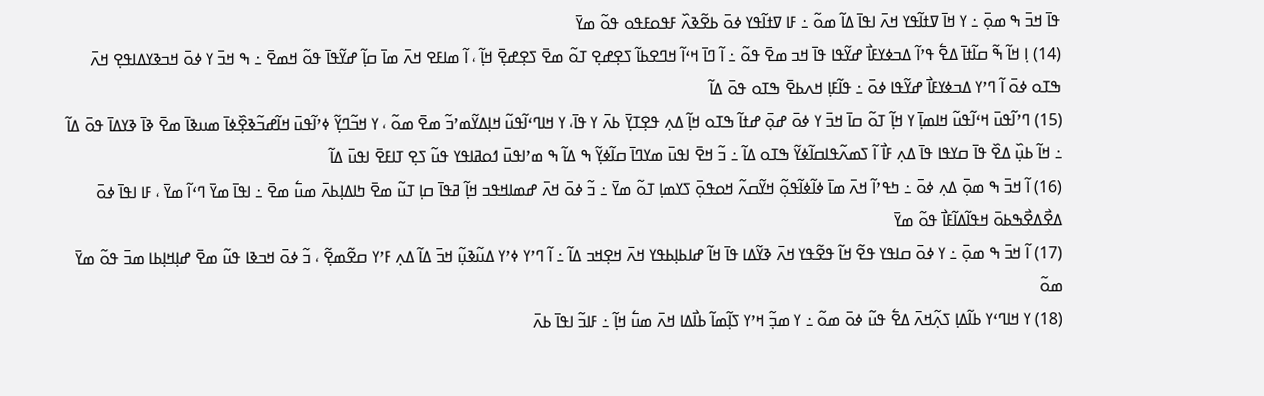ߟߊ߫ ߞߏ߫ ߒ ߘߋ߲߫ ߸ ߌ ߞߊ߫ ߜߙߊ߬ߟߌ ߞߍ߫ ߊߟߊ߫ ߡߊ߬ ߘߋ߬ ߸ ߓߊ ߜߙߊ߬ߟߌ ߦߋ߫ ߕߐ߬ߢߍ߰ ߓߟߋߓߟߋ ߟߋ߬ ߘߌ߫
(14) ߊ߲ ߞߊ߬ ߒ߬ ߛߊ߬ߙߊ߫ ߡߐ߱ ߟߴߊ߬ ߡߏߦߌߓߊ߯ ߝߌ߬ߟߊ ߟߊ߫ ߞߏ ߘߐ߫ ߟߋ߬ ߸ ߊ߬ ߣߊ߫ ߞߵߊ߬ ߞߣߐߕߊ߬ ߖߐ߲ߝߐ߲ ߠߋ߬ ߘߐ߫ ߖߐ߲ߝߐ߲߫ ߞߊ߲߬ ، ߊ߬ ߘߊߓߐ ߞߍ߫ ߘߊ߫ ߛߊ߲߬ ߝߌ߬ߟߊ߫ ߟߋ߬ ߞߘߐ߫ ߸ ߒ ߞߏ߫ ߌ ߦߋ߫ ߞߏߢߌߡߊߟߐ߲ ߞߍ߫ ߒߠߋ ߦߋ߫ ߊ߬ ߣߴߌ ߡߏߦߌߓߊ߯ ߝߌ߬ߟߊ ߦߋ߫ ߸ ߟߊ߬ߓߊ߲ ߞߍߕߐ߫ ߒߠߋ ߟߋ߫ ߡߊ߬
(15) ߣߴߊ߬ߟߎ߫ ߞߵߊ߬ߟߎ߬ ߞߊߘߊ߲߫ ߌ ߞߊ߲߬ ߠߋ߬ ߛߊ߫ ߞߏ߫ ߌ ߦߋ߫ ߝߋ߲߫ ߝߙߊ߬ ߒߠߋ ߞߊ߲߬ ߡߍ߲ ߟߐ߲ߠߌ߲߫ ߕߍ߫ ߌ ߟߊ߫، ߌ ߞߊߣߵߊ߬ߟߎ߬ ߞߊ߲ߡߌ߬ߘߴߏ߬ ߘߐ߫ ߘߋ߬ ، ߌ ߞߏ߬ߣߌ߲߬ ߦߴߊ߬ߟߎ߫ ߞߊ߬ߝߏ߬ߢߐ߲߰ߦߊ߫ ߘߎߢߊ߫ ߘߐ߫ ߢߊ߫ ߢߌߡߊ߫ ߟߋ߫ ߡߊ߬ ߸ ߞߊ߬ ߕߎ߲߰ ߡߐ߰ ߟߊ߫ ߛߌߟߊ ߟߊ߫ ߡߍ߲ ߓߊ߯ ߊ߬ ߖߘߍ߬ߟߊߛߊ߬ߦߌ߬ ߒߠߋ ߡߊ߬ ߸ ߏ߬ ߞߐ߫ ߊߟߎ߫ ߘߌߣߊ߫ ߛߊ߬ߦߌ߲߬ ߒ ߡߊ߬ ߒ ߘߴߊߟߎ߫ ߗߋߥߊߟߌ ߟߎ߬ ߖߐ߲ ߠߊߓߐ߫ ߊߟߎ߫ ߡߊ߬
(16) ߊ߬ ߞߏ߫ ߒ ߘߋ߲߫ ߡߍ߲ ߦߋ߫ ߸ ߤߟߴߊ߬ ߞߍ߫ ߘߊ߫ ߦߊ߬ߦߊ߬ߟߋ߲߬ ߞߌ߬ߛߍ߬ ߞߋߟߋ߲߫ ߖߌߘߊ߲ ߠߋ߬ ߘߌ߫ ߸ ߏ߬ ߦߋ߫ ߞߍ߫ ߝߘߊߞߟߏ ߞߊ߲߬ ߥߟߊ߫ ߛߊ߲ ߠߎ߬ ߘߐ߫ ߤߊߡߊ߲ߕߍ߫ ߘߎ߱ ߘߐ߫ ߸ ߊߟߊ߫ ߘߌ߫ ߣߵߊ߬ ߘߌ߫ ، ߓߊ ߊߟߊ߫ ߦߋ߫ ߡߐ߯ߡߐ߯ߒߕߋ߫ ߞߟߊ߬ߡߊ߬ߓߊ߯ ߟߋ߬ ߘߌ߫
(17) ߊ߬ ߞߏ߫ ߒ ߘߋ߲߫ ߸ ߌ ߦߋ߫ ߛߊߟߌ ߟߐ߬ ߞߊ߬ ߟߐ߬ߟߌ ߞߍ߫ ߢߌ߬ߡߊ ߟߊ߫ ߞߊ߬ ߝߊߕߊ߲ߕߟߌ ߞߍ߫ ߞߐ߲ߞߏ ߡߊ߬ ߸ ߊ߬ ߣߴߌ ߦߴߌ ߡߎ߬ߢߎ߲߬ ߞߏ߫ ߡߊ߬ ߡߍ߲ ߓߴߌ ߛߐ߬ߘߐ߲߬ ، ߏ߬ ߦߋ߫ ߞߏߢߊ ߟߎ߬ ߘߐ߫ ߝߊ߲ߞߊ߲ߕߊ ߘߏ߫ ߟߋ߬ ߘߌ߫ ߘߋ߬
(18) ߌ ߞߊߣߵߌ ߕߊ߬ߡߊ߲ ߖߍ߲߬ߞߍ߫ ߡߐ߱ ߟߎ߬ ߦߋ߫ ߘߋ߬ ߸ ߌ ߘߏ߲߬ ߞߴߌ ߖߊ߲߬ߘߊ߬ ߕߊ߯ߡߊ ߞߍ߫ ߘߎ߱ ߞߊ߲߬ ߸ ߓߊߏ߬ ߊߟߊ߫ ߕߍ߫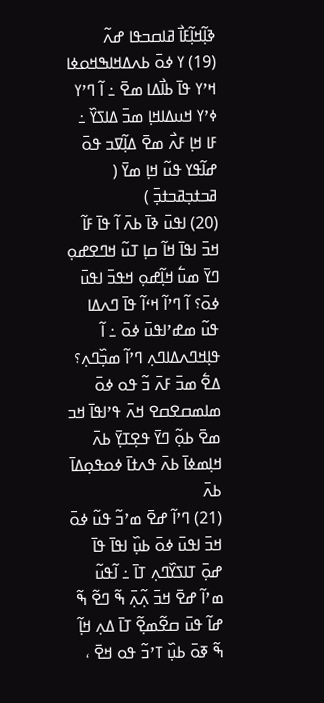ߢߊ߲߬ߞߊ߲߬ߓߊ߯ ߥߊߛߏߟߊ ߝߍ߬
(19) ߌ ߦߋ߫ ߕߍߡߞߊߒߞߋߦߊ ߞߴߌ ߟߊ߫ ߕߊ߯ߡߊ ߘߐ߫ ߸ ߊ߬ ߣߴߌ ߦߴߌ ߞߎߡߊߞߊ߲ ߘߏ߫ ߡߊߖߌ߰ ߸ ߓߊ ߞߊ߲ ߓߍ߯ ߘߐ߫ ߡߊ߲߬ߜߏ ߟߋ߫ ߝߊ߬ߟߌ ߟߎ߬ ߞߊ߲ ߘߌ߫ ( ߥߏߙߏ߲ߥߏߙߏ߲߫ )
(20) ߊߟߎ߫ ߢߊ߫ ߕߍ߫ ߊ߬ ߟߊ߫ ߓߊ߬ ߞߏ߫ ߊߟߊ߫ ߞߊ߬ ߛߊ߲ ߠߎ߬ ߞߣߐߝߋ߲ ߣߌ߫ ߘߎ߱ ߞߊ߲߬ߝߋ߲ ߞߟߏ߫ ߊߟߎ߫ ߦߋ߫؟ ߊ߬ ߣߴߊ߬ ߞߵߊ߬ ߟߊ߫ ߣߍߡߊ ߟߎ߬ ߘߝߴߊߟߎ߫ ߦߋ߫ ߸ ߊ߬ ߟߊ߲ߞߣߍߡߊߣߍ߲ ߣߴߊ߬ ߘߏ߲߰ߣߍ߲؟ ߡߐ߱ ߘߏ߫ ߓߍ߫ ߏ߬ ߟߋ ߦߋ߫ ߘߊߘߛߐߛߐ ߞߍ߫ ߟߴߊߟߊ߫ ߞߏ ߘߐ߫ ߕߋ߲߬ ߣߌ߫ ߟߐ߲ߠߌ߲߫ ߕߍ߫ ߞߊ߲ߘߦߊ߫ ߕߍ߫ ߟߍߙߊ߫ ߦߋߟߋ߲ߡߊ߫ ߕߍ߫
(21) ߣߴߊ߬ ߝߐ߫ ߘߴߏ߬ ߟߎ߬ ߦߋ߫ ߞߏ߫ ߊߟߎ߫ ߦߋ߫ ߕߎ߲߰ ߊߟߊ߫ ߟߊ߫ ߝߋ߲߫ ߠߊߖߌ߰ߣߍ߲ ߠߊ߫ ߸ ߊ߬ߟߎ߬ ߘߴߊ߬ ߝߐ߫ ߞߏ߫ ߍ߲߬ߍ߲߫ ߒ߬ ߣߐ߬ ߒ߬ ߝߊ߬ ߟߎ߫ ߛߐ߬ߘߐ߲߬ ߠߊ߫ ߡߍ߲ ߞߊ߲߬ ߒ߬ ߧߋ߫ ߕߎ߲߰ ߠߴߏ߬ ߟߋ ߞߐ߫ ،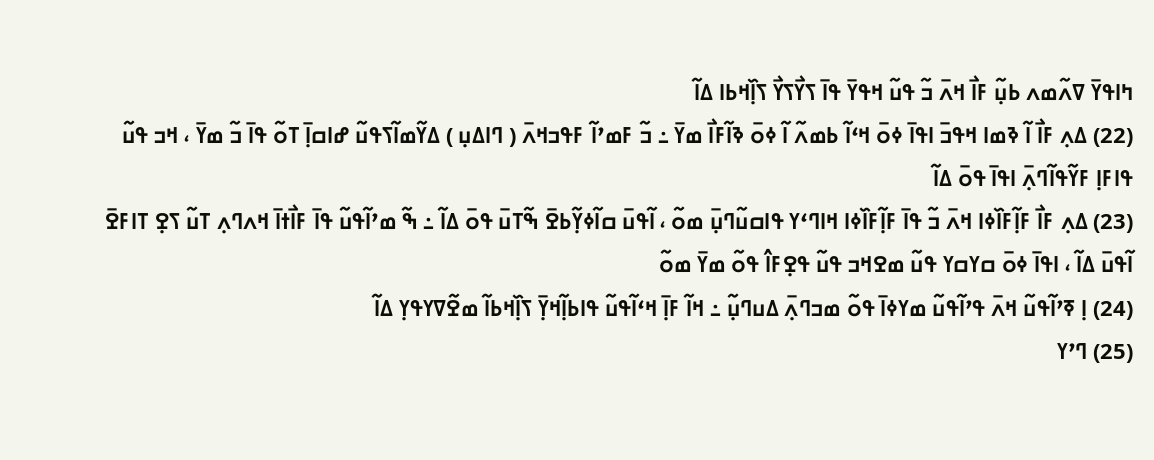ߤߊߟߌ߫ ߜߍ߬ߘߍ ߕߎ߲߬ ߓߊ߯ ߞߍ߫ ߏ߬ ߟߎ߬ ߞߟߌ߫ ߟߊ߫ ߖߌ߯ߖߌ߯ ߖߊ߲߰ߞߕߊ ߡߊ߬
(22) ߡߍ߲ ߓߊ߯ ߊ߬ ߢߘߊ ߞߟߏ߫ ߊߟߊ߫ ߦߋ߫ ߞߵߊ߬ ߕߘߍ߬ ߊ߬ ߦߋ߫ ߢߊ߬ߓߊ߯ ߘߌ߫ ߸ ߏ߬ ߓߘߴߊ߬ ߓߟߏߞߍ߫ ( ߣߊߡߎ߲ ) ߡߌ߬ߘߊ߬ߖߟߎ߬ ߝߊߛߊ߲߫ ߠߋ߬ ߟߊ߫ ߏ߬ ߘߌ߫ ، ߞߏ ߟߎ߬ ߟߊߓߊ߲ ߓߌ߬ߟߊ߬ߣߍ߲߫ ߊߟߊ߫ ߟߋ߫ ߡߊ߬
(23) ߡߍ߲ ߓߊ߯ ߓߊ߲߬ߓߊ߰ߦߊ ߞߍ߫ ߏ߬ ߟߊ߫ ߓߊ߲߬ߓߊ߰ߦߊ ߞߊߣߵߌ ߟߊߛߎ߬ߣߎ߲߫ ߘߋ߬ ، ߊ߬ߟߎ߫ ߛߊ߬ߦߌ߲߬ߕߐ߫ ߒ߬ߠߎ߫ ߟߋ߫ ߡߊ߬ ߸ ߒ߬ ߘߴߊ߬ߟߎ߬ ߟߊ߫ ߓߊ߯ߙߊ߫ ߞߍߣߍ߲ ߠߎ߬ ߖߐ߲ ߠߊߓߐ߫ ߊ߬ߟߎ߫ ߡߊ߬ ، ߊߟߊ߫ ߦߋ߫ ߛߌߛߌ ߟߎ߬ ߘߐߞߏ ߟߎ߬ ߟߐ߲ߓߊ߮ ߟߋ߬ ߘߌ߫ ߘߋ߬
(24) ߊ߲ ߧߴߊ߬ߟߎ߬ ߞߍ߫ ߟߴߊ߬ߟߎ߬ ߘߌߦߊ߫ ߟߋ߬ ߘߏߣߍ߲߫ ߡߎߣߎ߲߬ ߸ ߞߊ߬ ߓߊ߲߫ ߞߵߊ߬ߟߎ߬ ߟߊߕߊ߲߬ߞߌ߲߫ ߖߊ߲߰ߞߕߊ߬ ߘߐ߬ߜߌߟߌ߲ ߡߊ߬
(25) ߣߴߌ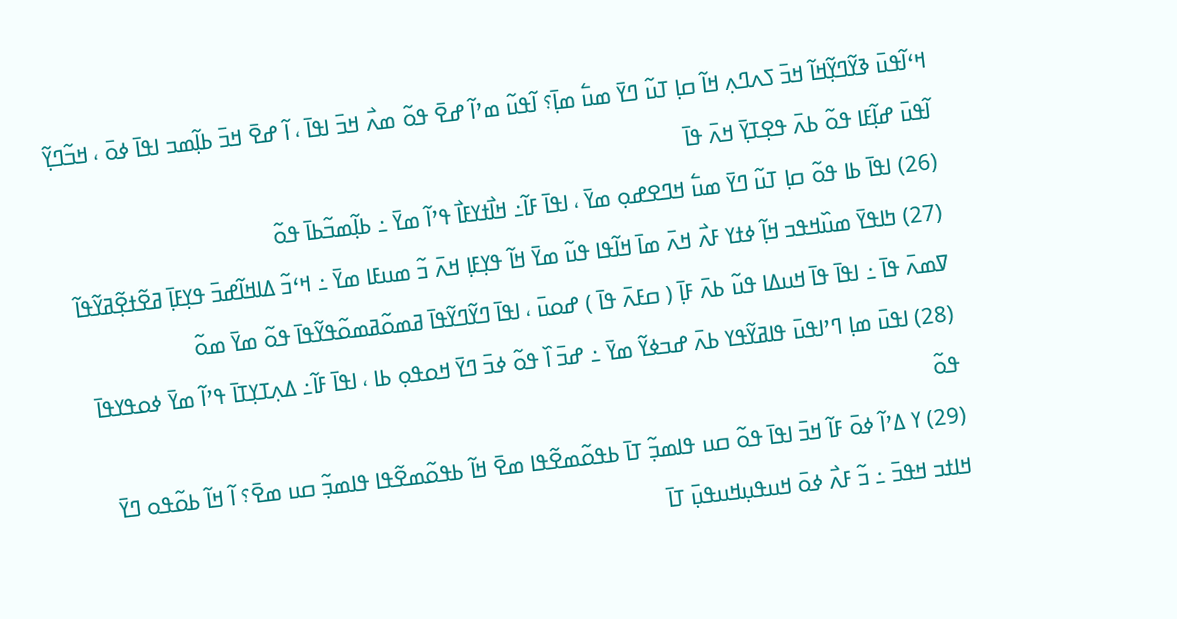ߞߵߊ߬ߟߎ߫ ߢߌ߬ߣߌ߲߬ߞߊ߬ ߞߏ߫ ߖߍߣߍ߲ ߞߊ߬ ߛߊ߲ ߠߎ߬ ߣߌ߫ ߘߎ߱ ߘߊ߲߫؟ ߊ߬ߟߎ߬ ߘߴߊ߬ ߝߐ߫ ߟߋ߬ ߘߍ߯ ߞߏ߫ ߊߟߊ߫ ، ߊ߬ ߝߐ߫ ߞߏ߫ ߕߊ߲߬ߘߏ ߊߟߊ߫ ߦߋ߫ ، ߞߏ߬ߣߌ߲߬ ߊ߬ߟߎ߫ ߝߊ߲߬ߓߊ ߟߋ߬ ߕߍ߫ ߟߐ߲ߠߌ߲߫ ߞߍ߫ ߟߊ߫
(26) ߊߟߊ߫ ߕߊ ߟߋ߬ ߛߊ߲ ߠߎ߬ ߣߌ߫ ߘߎ߱ ߞߣߐߝߋ߲ ߘߌ߫ ، ߊߟߊ߫ ߓߊ߬߸ ߞߊ߯ߙߌߓߊ߯ ߟߴߊ߬ ߘߌ߫ ߸ ߕߊ߲߬ߘߏ߬ߕߊ߫ ߟߋ߬
(27) ߤߊߟߌ߫ ߘߎ߰ߞߟߏ ߞߊ߲߬ ߦߙߌ ߓߍ߯ ߞߍ߫ ߘߊ߫ ߞߊ߬ߟߊ ߟߎ߬ ߘߌ߫ ߞߊ߬ ߟߌ߲ߓߊ߲ ߞߍ߫ ߏ߬ ߘߎߓߊ ߘߌ߫ ߸ ߞߵߏ߬ ߡߊߞߊ߬ߝߏ߫ ߟߌ߲ߓߊ߲߫ ߥߐ߬ߙߐ߲߬ߥߌ߬ߟߊ߬ ߜߘߍ߫ ߟߊ߫ ߸ ߊߟߊ߫ ߟߊ߫ ߞߎߡߊ ߟߎ߬ ߕߍ߫ ߓߊ߲߫ ( ߛߓߍ߫ ߟߊ߫ ) ߝߋߎ߫ ، ߊߟߊ߫ ߣߌ߬ߣߌ߬ߟߊ߫ ߥߘߋ߬ߥߘߋ߬ߟߌ߬ߟߊ߫ ߟߋ߬ ߘߌ߫ ߘߋ߬
(28) ߊߟߎ߫ ߘߊ߲ ߣߴߊߟߎ߫ ߟߊߥߌ߬ߟߌ ߕߍ߫ ߝߏߦߌ߬ ߘߌ߫ ߸ ߝߏ߫ ߊ߰ ߟߋ߬ ߦߏ߫ ߣߌ߫ ߞߋߟߋ߲ ߕߊ ، ߊߟߊ߫ ߓߊ߬߸ ߡߍ߲ߠߌ߲ߠߊ߫ ߟߴߊ߬ ߘߌ߫ ߦߋߟߌߟߊ߫ ߟߋ߬
(29) ߌ ߡߴߊ߬ ߦߋ߫ ߓߊ߬ ߞߏ߫ ߊߟߊ߫ ߟߋ߬ ߛߎ ߟߊߘߏ߲߬ ߠߊ߫ ߕߟߋ߬ߘߐ߬ߟߊ ߘߐ߫ ߞߊ߬ ߕߟߋ߬ߘߐ߬ߟߊ ߟߊߘߏ߲߬ ߛߎ ߘߐ߫؟ ߊ߬ ߞߊ߬ ߕߋ߬ߟߋ ߣߌ߫ ߞߊߙߏ ߞߟߏ߫ ߸ ߏ߬ ߓߍ߯ ߦߋ߫ ߞߎߟߎ߲ߞߎߟߎ߲߫ ߠߊ߫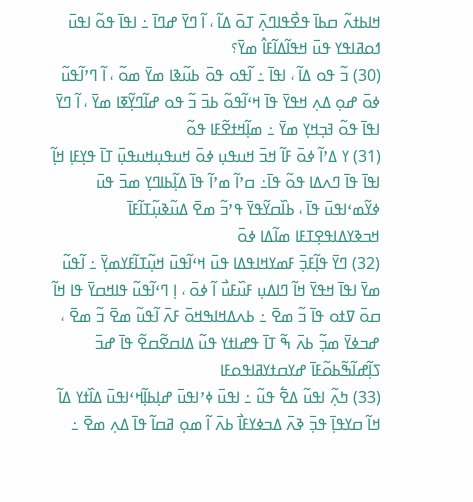ߞߊߕߙߍ߬ ߛߕߊ߫ ߟߐ߯ߟߊߣߍ߲߫ ߠߋ߫ ߡߊ߬ ، ߊ߬ ߣߌ߫ ߝߣߊ߫ ߸ ߊߟߊ߫ ߟߋ߬ ߊߟߎ߫ ߗߋߥߊߟߌ ߟߎ߫ ߞߟߊ߬ߡߊ߬ߓߊ߮ ߘߌ߫؟
(30) ߏ߬ ߟߋ ߡߊ߬ ، ߊߟߊ߫ ߸ ߊ߬ߟߋ ߟߋ߫ ߕߎ߬ߢߊ ߘߌ߫ ߘߋ߬ ، ߊ߬ ߣߴߊ߬ߟߎ߬ ߦߋ߫ ߝߋ߲ ߡߍ߲ ߞߟߌ߫ ߟߊ߫ ߞߵߊ߬ߟߋ߬ ߕߏ߫ ߏ߬ ߟߋ ߝߊ߬ߣߌ߲߬ߧߊ ߘߌ߫ ، ߊ߬ ߣߌ߫ ߊߟߊ߫ ߟߋ߬ ߔߏ߲ߞߌ߲ ߘߌ߫ ߸ ߘߊ߲߬ߞߙߐ߬ߓߊ ߟߋ߬
(31) ߌ ߡߴߊ߬ ߦߋ߫ ߓߊ߬ ߞߏ߫ ߞߎߟߎ߲ ߦߋ߫ ߞߎߟߎ߲ߞߎߟߎ߲߫ ߠߊ߫ ߟߌ߲ߓߊ߲ ߞߊ߲߬ ߊߟߊ߫ ߟߊ߫ ߣߍߡߊ ߟߋ߬ ߟߊ߫߸ ߛߴߊ߬ ߘߴߊ߬ ߟߊ߫ ߡߊ߲߬ߕߊߣߌ߲ ߘߏ߫ ߟߎ߫ ߦߌ߬ߘߵߊߟߎ߫ ߟߊ߫ ، ߕߊ߰ߛߌ߬ߟߌ߫ ߟߴߏ߬ ߘߐ߫ ߡߎ߬ߢߎ߲߬ߠߊ߬ߓߊ߫ ߞߏߢߌߡߊߟߐ߲ߠߓߊ ߘߊ߬ߡߊ ߦߋ߫
(32) ߣߌ߫ ߟߊ߲߬ߓߏ߲߫ ߓߘߌߞߊߟߡߊ ߟߎ߫ ߞߵߊ߬ߟߎ߫ ߞߎ߲߬ߠߊ߬ߓߌߘߌ߲߫ ߸ ߊ߬ߟߎ߬ ߘߌ߫ ߊߟߊ߫ ߞߟߌ߫ ߞߊ߬ ߣߊߡߎ߲ ߓߎ߰ߓߎ߯ ߊ߬ ߦߋ߫ ، ߊ߲ ߣߵߊ߬ߟߎ߬ ߟߊߞߛߌ߫ ߟߊ ߞߊ߬ ߛߋ߫ ߜߙߋ ߟߊ߫ ߏ߬ ߘߐ߫ ߸ ߕߍߡߞߊߒߞߋ߫ ߓߍ߫ ߊ߬ߟߎ߬ ߘߐ߫ ߏ߬ ߘߐ߫ ، ߝߏߦߌ߫ ߘߏ߲߬ ߕߍ߫ ߒ߬ ߠߊ߫ ߟߝߊߙߌ ߟߎ߬ ߡߊߛߐ߬ߛߐ߬ ߟߊ߫ ߝߏ߫ ߖߊ߲߬ߝߊ߬ߒ߬ߕߋ߬ߓߊ߫ ߝߌߛߙߌߥߊߟߋߓߊ
(33) ߤߍ߲߬ ߊߟߎ߬ ߡߐ߱ ߟߎ߬ ߸ ߊߟߎ߫ ߦߴߊߟߎ߫ ߝߊ߲ߕߊ߲߬ߞߵߊߟߎ߫ ߡߊ߰ߙߌ ߡߊ߬ ߞߊ߬ ߛߌߟߊ߲߫ ߟߏ߲߫ ߢߍ߫ ߡߏߦߌߓߊ߯ ߕߍ߫ ߊ߬ ߘߋ߲ ߥߛߊ߬ ߟߊ߫ ߡߍ߲ ߘߐ߫ ߸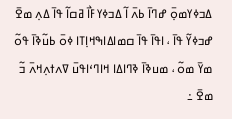ߡߏߦߌߘߋ߲߫ ߝߣߊ߫ ߕߍ߫ ߊ߬ ߡߏߦߌߓߊ߯ ߥߛߊ߬ ߟߊ߫ ߡߍ߲ ߘߐ߫ ߝߏߦߌ߬ ߟߊ߫ ، ߊߟߊ߫ ߟߊ߫ ߛߘߊߡߊߒߞߊ߲ߠߊ ߦߋ߫ ߕߎ߬ߢߊ߫ ߟߋ߬ ߘߌ߫ ߘߋ߬ ، ߘߎߢߊ߫ ߢߣߊߡߊ ߞߊߣߵߊߟߎ߫ ߜߍߙߍ߲ߞߍ߫ ߏ߬ ߘߐ߫ ߸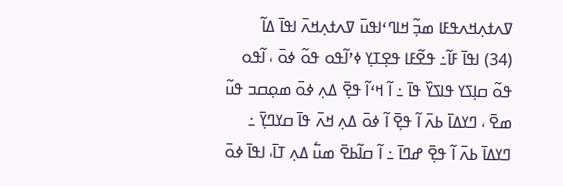ߜߍߙߍ߲ߞߍߟߓߊ ߘߏ߲߬ ߞߊߣߵߊߟߎ߫ ߜߍߙߍ߲ߞߍ߫ ߊߟߊ߫ ߡߊ߬
(34) ߊߟߊ߫ ߓߊ߬߸ ߟߐ߬ߓߊ ߟߐ߲ߠߌ߲ ߦߴߊ߬ߟߋ ߟߋ߬ ߦߋ߫ ، ߊ߬ߟߋ ߟߋ߬ ߛߊ߲ߖߌ ߟߊߖߌ߰ ߟߊ߫ ߸ ߊ߬ ߞߵߊ߬ ߟߐ߲߫ ߡߍ߲ ߦߋ߫ ߘߋ߲ߛߏ ߟߎ߬ ߘߐ߫ ، ߣߌߡߊ߫ ߕߍ߫ ߊ߬ ߟߐ߲߫ ߊ߬ ߦߋ߫ ߡߍ߲ ߞߍ߫ ߟߊ߫ ߛߌߣߌ߲߫ ߸ ߣߌߡߊ߫ ߕߍ߫ ߊ߬ ߟߐ߲߫ ߝߣߊ߫ ߸ ߊ߬ ߛߊ߬ߕߐ߫ ߘߎ߱ ߡߍ߲ ߠߊ߫، ߊߟߊ߫ ߦߋ߫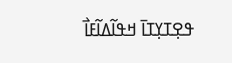ߟߐ߲ߠߌ߲ߠߊ߫ ߞߟߊ߬ߡߊ߬ߓߊ߯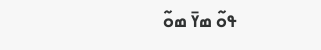ߟߋ߬ ߘߌ߫ ߘߋ߬